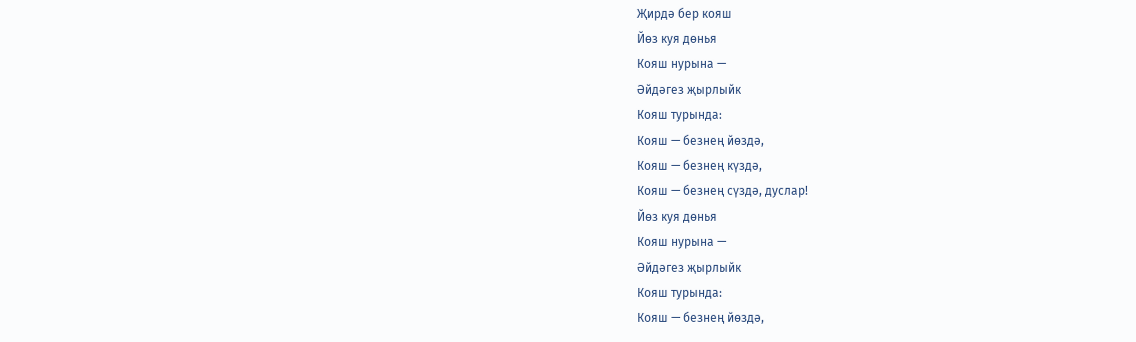Җирдә бер кояш
Йөз куя дөнья
Кояш нурына —
Әйдәгез җырлыйк
Кояш турында:
Кояш — безнең йөздә,
Кояш — безнең күздә,
Кояш — безнең сүздә, дуслар!
Йөз куя дөнья
Кояш нурына —
Әйдәгез җырлыйк
Кояш турында:
Кояш — безнең йөздә,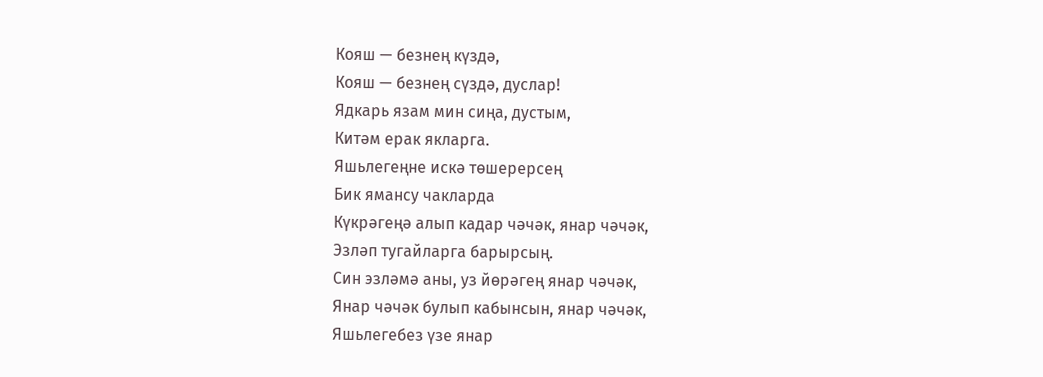Кояш — безнең күздә,
Кояш — безнең сүздә, дуслар!
Ядкарь язам мин сиңа, дустым,
Китәм ерак якларга.
Яшьлегеңне искә төшерерсең
Бик ямансу чакларда
Күкрәгеңә алып кадар чәчәк, янар чәчәк,
Эзләп тугайларга барырсың.
Син эзләмә аны, уз йөрәгең янар чәчәк,
Янар чәчәк булып кабынсын, янар чәчәк,
Яшьлегебез үзе янар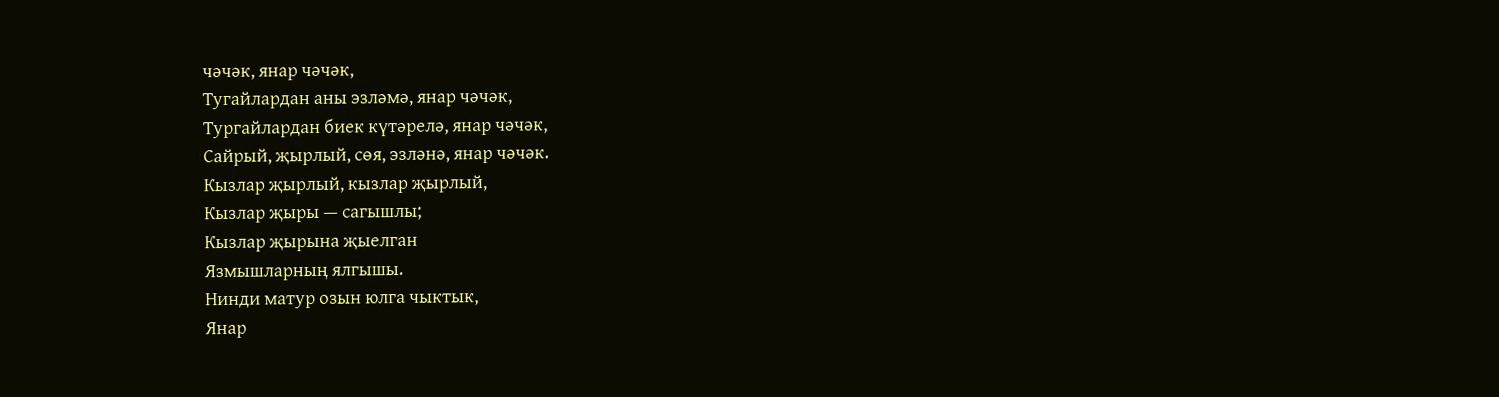чәчәк, янар чәчәк,
Тугайлардан аны эзләмә, янар чәчәк,
Тургайлардан биек күтәрелә, янар чәчәк,
Сайрый, җырлый, сөя, эзләнә, янар чәчәк.
Кызлар җырлый, кызлар җырлый,
Кызлар җыры — сагышлы;
Кызлар җырына җыелган
Язмышларның ялгышы.
Нинди матур озын юлга чыктык,
Янар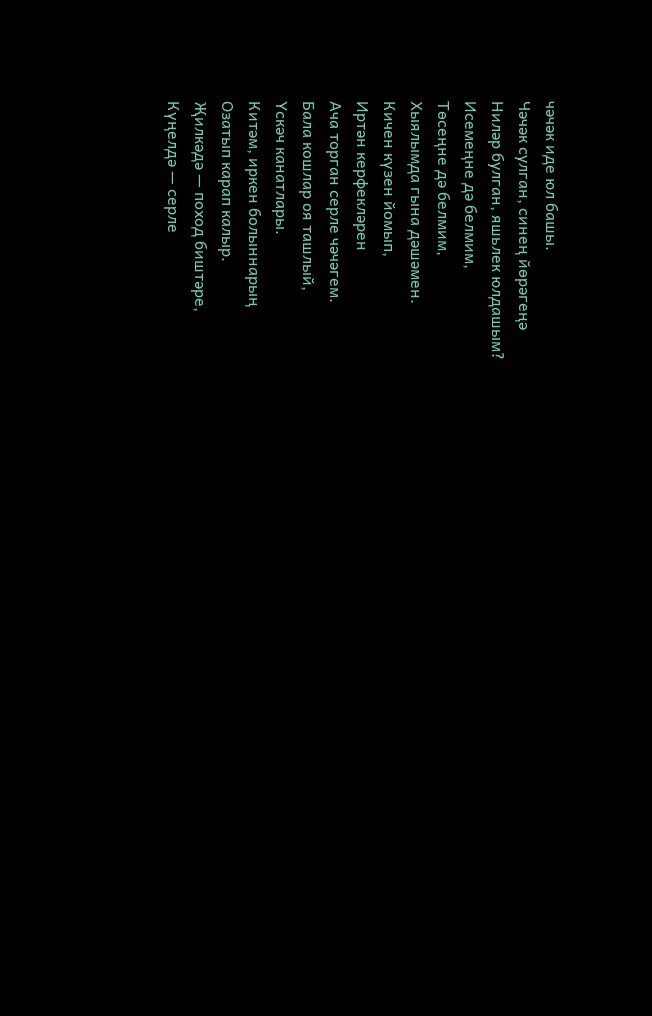чәчәк иде юл башы.
Чәчәк сулган, синең йөрәгеңә
Ниләр булган, яшьлек юлдашым?
Исемеңне дә белмим,
Төсеңне дә белмим,
Хыялымда гына дәшәмен.
Кичен күзен йомып,
Иртән керфекләрен
Ача торган серле чәчәгем.
Бала кошлар оя ташлый,
Үскәч канатлары.
Китәм, иркен болыннарың
Озатып карап калыр.
Җилкәдә — поход биштәре,
Күңелдә — серле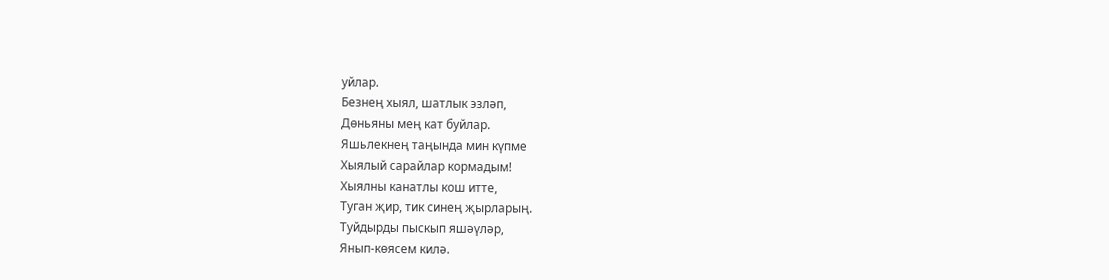уйлар.
Безнең хыял, шатлык эзләп,
Дөньяны мең кат буйлар.
Яшьлекнең таңында мин күпме
Хыялый сарайлар кормадым!
Хыялны канатлы кош итте,
Туган җир, тик синең җырларың.
Туйдырды пыскып яшәүләр,
Янып-көясем килә.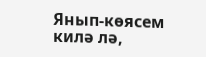Янып-көясем килә лә,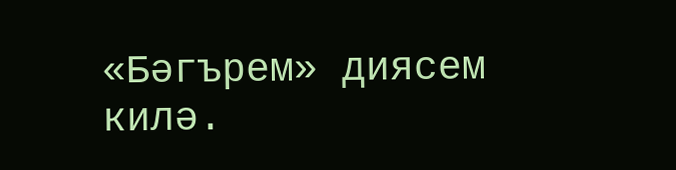«Бәгърем» диясем килә.